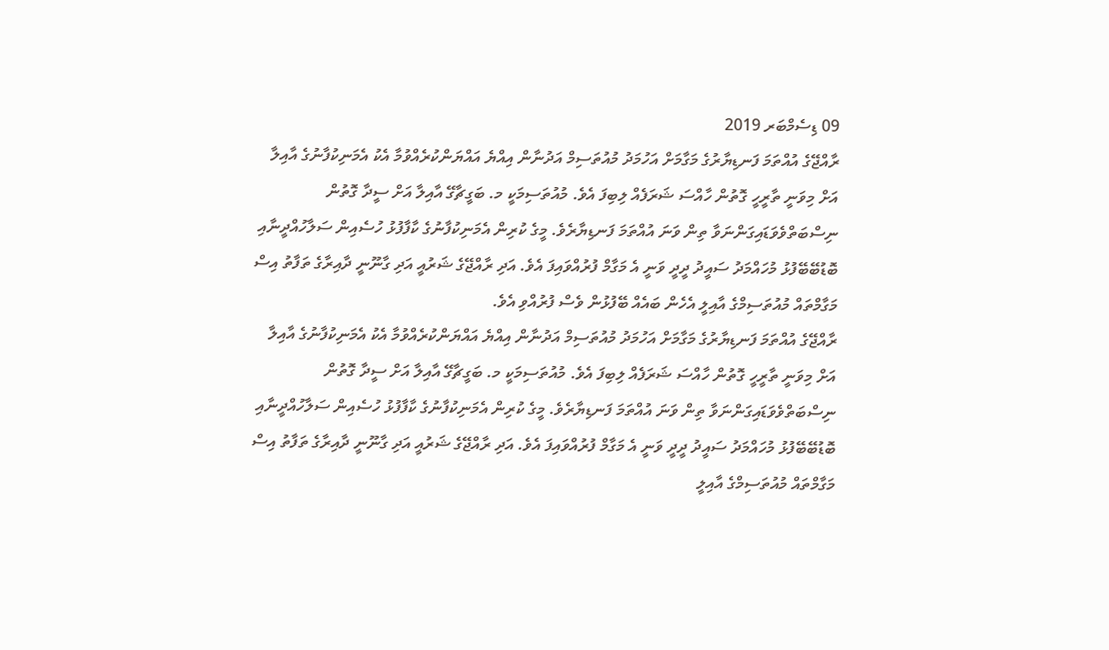09 ޑިސެމްބަރ 2019
ރާއްޖޭގެ އުއްތަމަ ފަނޑިޔާރުގެ މަގާމަށް އަހުމަދު މުއުތަސިމް އަދުނާން އިއްޔެ އައްޔަންކުރެއްވުމާ އެކު އެމަނިކުފާނުގެ އާއިލާ އަށް މިވަނީ ތާރީހީ ގޮތުން ހާއްސަ ޝަރަފެއް ލިބިފަ އެވެ. މުއުތަސިމަކީ މ. ބަގީޗާގޭ އާއިލާ އަށް ސީދާ ގޮތުން ނިސްބަތްވެވަޑައިގަންނަވާ ތިން ވަނަ އުއްތަމަ ފަނޑިޔާރެވެ. މީގެ ކުރިން އެމަނިކުފާނުގެ ކާފާފުޅު ހުސެއިން ސަލާހުއްދީނާއި ބޮޑުބޭބޭފުޅު މުހައްމަދު ސައީދު ދީދީ ވަނީ އެ މަގާމް ފުރުއްވައިފަ އެވެ. އަދި ރާއްޖޭގެ ޝަރުއީ އަދި ގާނޫނީ ދާއިރާގެ ތަފާތު އިސް މަގާމްތައް މުއުތަސިމްގެ އާއިލީ އެހެން ބައެއް ބޭފުޅުން ވެސް ފުރުއްވި އެވެ.
ރާއްޖޭގެ އުއްތަމަ ފަނޑިޔާރުގެ މަގާމަށް އަހުމަދު މުއުތަސިމް އަދުނާން އިއްޔެ އައްޔަންކުރެއްވުމާ އެކު އެމަނިކުފާނުގެ އާއިލާ އަށް މިވަނީ ތާރީހީ ގޮތުން ހާއްސަ ޝަރަފެއް ލިބިފަ އެވެ. މުއުތަސިމަކީ މ. ބަގީޗާގޭ އާއިލާ އަށް ސީދާ ގޮތުން ނިސްބަތްވެވަޑައިގަންނަވާ ތިން ވަނަ އުއްތަމަ ފަނޑިޔާރެވެ. މީގެ ކުރިން އެމަނިކުފާނުގެ ކާފާފުޅު ހުސެއިން ސަލާހުއްދީނާއި ބޮޑުބޭބޭފުޅު މުހައްމަދު ސައީދު ދީދީ ވަނީ އެ މަގާމް ފުރުއްވައިފަ އެވެ. އަދި ރާއްޖޭގެ ޝަރުއީ އަދި ގާނޫނީ ދާއިރާގެ ތަފާތު އިސް މަގާމްތައް މުއުތަސިމްގެ އާއިލީ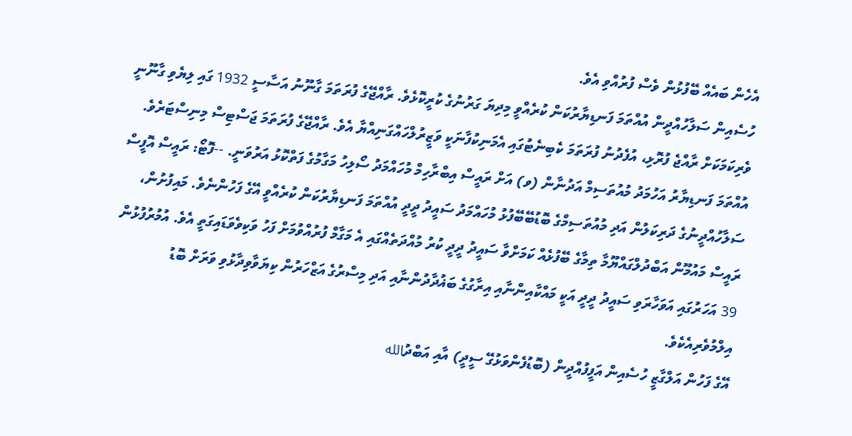އެހެން ބައެއް ބޭފުޅުން ވެސް ފުރުއްވި އެވެ.
ހުސެއިން ސަލާހުއްދީން އުއްތަމަ ފަނޑިޔާރުކަން ކުރެއްވީ މިދިޔަ ގަރުނުގެ ކުރީކޮޅެވެ. ރާއްޖޭގެ ފުރަތަމަ ގާނޫނު އަސާސީ 1932 ގައި ލިޔެވި ގާނޫނީ ވެރިކަމަކަށް ރާއްޖެ ފުރޮޅި، އުފެދުނު ފުރަތަމަ ކެބިނެޓުގައި އެމަނިކުފާނަކީ ވަޒީރުލްހައްގަނިއްޔާ އެވެ. ރާއްޖޭގެ ފުރަތަމަ ޖަސްޓިސް މިނިސްޓަރެވެ.
އުއްތަމަ ފަނޑިޔާރު އަހުމަދު މުއުތަސިމް އަދުނާން (ވ) އަށް ރައީސް އިބްރާހިމް މުހައްމަދު ސޯލިހު މަގާމުގެ ފަތްކޮޅު އަރުވަނީ. --ފޮޓޯ: ރައީސް އޮފީސް
ސަލާހުއްދީނުގެ ދަރިކަލުން އަދި މުއުތަސިމްގެ ބޮޑުބޭބޭފުޅު މުހައްމަދު ސައީދު ދީދީ އުއްތަމަ ފަނޑިޔާރުކަން ކުރެއްވީ އޭގެ ފަހުންނެވެ. މައިފުށުން، ރައީސް މައުމޫން އަބްދުލްގައްޔޫމާ ތިމާގެ ބޭފުޅެއް ކަމަށްވާ ސައީދު ދީދީ ކުރު މުއްދަތެއްގައި އެ މަގާމް ފުރުއްވުމަށް ފަހު ވަކިވެވަޑައިގަތީ އެވެ. އުމުރުފުޅުން 39 އަހަރުގައި އަވަހާރަވި ސައީދު ދީދީ އަކީ މައްކާއިންނާއި އިރާގުގެ ބަޣުދާދުންނާއި އަދި މިސްރުގެ އަޒްހަރުން ކިޔަވާވިދާޅުވި ވަރަށް ބޮޑު އިލްމުވެރިއެކެވެ.
އޭގެ ފަހުން އަލްގާޒީ ހުސެއިން އަފީފުއްދީން (ބޮޑުފެންވަޅުގޭ ސީދީ) އާއި އަބްދުالله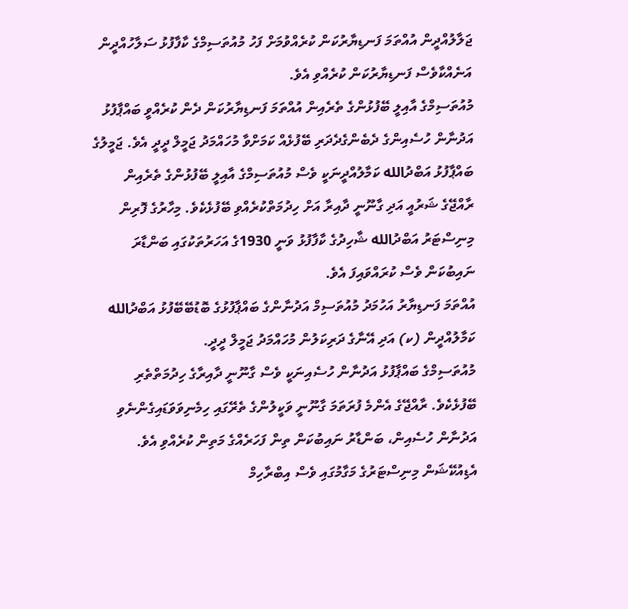ޖަލާލުއްދީން އުއްތަމަ ފަނޑިޔާރުކަން ކުރެއްވުމަށް ފަހު މުއުތަސިމްގެ ކާފާފުޅު ސަލާހުއްދީން އަނެއްކާވެސް ފަނޑިޔާރުކަން ކުރެއްވި އެވެ.
މުއުތަސިމްގެ އާއިލީ ބޭފުޅުންގެ ތެރެއިން އުއްތަމަ ފަނޑިޔާރުކަން ދެން ކުރެއްވީ ބައްޕާފުޅު އަދުނާން ހުސެއިންގެ ދެބެންގެދެދަރި ބޭފުޅެއް ކަމަށްވާ މުހައްމަދު ޖަމީލް ދީދީ އެވެ. ޖަމީލުގެ ބައްޕާފުޅު އަބްދުالله ކަމާލުއްދީނަކީ ވެސް މުއުތަސިމްގެ އާއިލީ ބޭފުޅުންގެ ތެރެއިން ރާއްޖޭގެ ޝަރުއީ އަދި ގާނޫނީ ދާއިރާ އަށް ހިދުމަތްކުރެއްވި ބޭފުޅެކެވެ. މިހާރުގެ ފޮރިން މިނިސްޓަރު އަބްދުالله ޝާހިދުގެ ކާފާފުޅު ވަނީ 1930ގެ އަހަރުތަކުގައި ބަންޑާރަ ނައިބުކަން ވެސް ކުރައްވައިފަ އެވެ.
އުއްތަމަ ފަނޑިޔާރު އަހުމަދު މުއުތަސިމް އަދުނާންގެ ބައްޕާފުޅުގެ ބޮޑުބޭބޭފުޅު އަބްދުالله ކަމާލުއްދީން (ކ) އަދި އޭނާގެ ދަރިކަލުން މުހައްމަދު ޖަމީލް ދީދީ.
މުއުތަސިމްގެ ބައްޕާފުޅު އަދުނާން ހުސެއިނަކީ ވެސް ގާނޫނީ ދާއިރާގެ ހިދުމަތްތެރި ބޭފުޅެކެވެ. ރާއްޖޭގެ އެންމެ ފުރަތަމަ ގާނޫނީ ވަކީލުންގެ ތެރޭގައި ހިމެނިވަވަޑައިގެންނެވި އަދުނާން ހުސެއިން، ބަންޑާރު ނައިބުކަން ތިން ފަހަރެއްގެ މަތިން ކުރެއްވި އެވެ. އެޑިއުކޭޝަން މިނިސްޓަރުގެ މަގާމުގައި ވެސް އިބްރާހިމް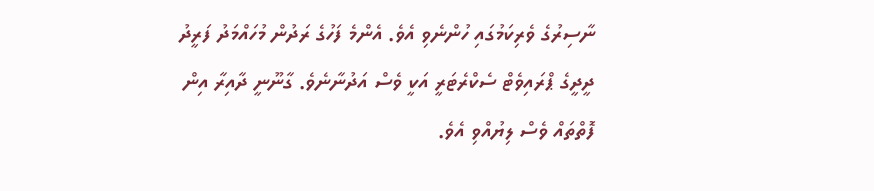ނާސިރުގެ ވެރިކަމުގައި ހުންނެވި އެވެ. އެންމެ ފަހުގެ ރަދުން މުހައްމަދު ފަރީދު ދީދީގެ ޕްރައިވެޓް ސެކްރެޓަރީ އަކީ ވެސް އަދުނާނެވެ. ގާނޫނީ ދާއިރާ އިން ފޮތްތައް ވެސް ލިޔުއްވި އެވެ.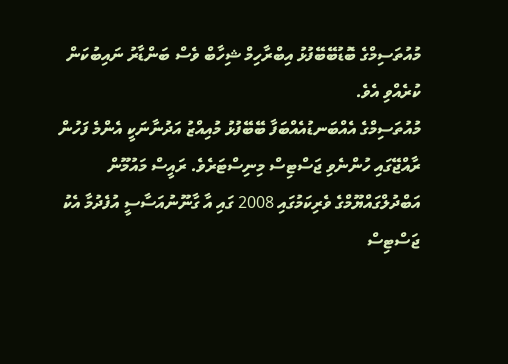މުއުތަސިމްގެ ބޮޑުބޭބޭފުޅު އިބްރާހިމް ޝިހާބް ވެސް ބަންޑާރު ނައިބުކަން ކުރެއްވި އެވެ.
މުއުތަސިމްގެ އެއްބަނޑުއެއްބަފާ ބޭބޭފުޅު މުއިއްޒު އަދުނާނަކީ އެންމެ ފަހުން ރާއްޖޭގައި ހުންނެވި ޖަސްޓިސް މިނިސްޓަރެވެ. ރައީސް މައުމޫން އަބްދުލްގައްޔޫމްގެ ވެރިކަމުގައި 2008 ގައި އާ ގާނޫނުއަސާސީ އުފެދުމާ އެކު ޖަސްޓިސް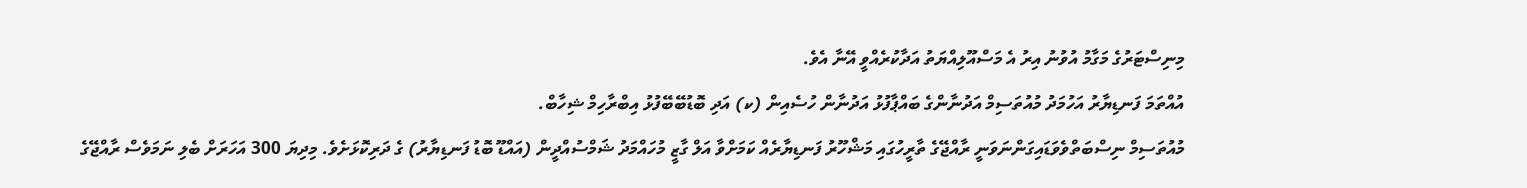މިނިސްޓަރުގެ މަގާމު އުވުނު އިރު އެ މަސްއޫލިއްޔަތު އަދާކުރެއްވީ އޭނާ އެވެ.
އުއްތަމަ ފަނޑިޔާރު އަހުމަދު މުއުތަސިމް އަދުނާންގެ ބައްޕާފުޅު އަދުނާން ހުސެއިން (ކ) އަދި ބޮޑުބޭބޭފުޅު އިބްރާހިމް ޝިހާބް.
މުއުތަސިމް ނިސްބަތްވެވަޑައިގަންނަވަނީ ރާއްޖޭގެ ތާރީހުގައި މަޝްހޫރު ފަނޑިޔާރެއް ކަމަށްވާ އަލް ގާޒީ މުހައްމަދު ޝަމްސުއްދީން (އައްޑޫ ބޮޑު ފަނޑިޔާރު) ގެ ދަރިކޮޅަށެވެ. މިދިޔަ 300 އަހަރަށް ބެލި ނަމަވެސް ރާއްޖޭގެ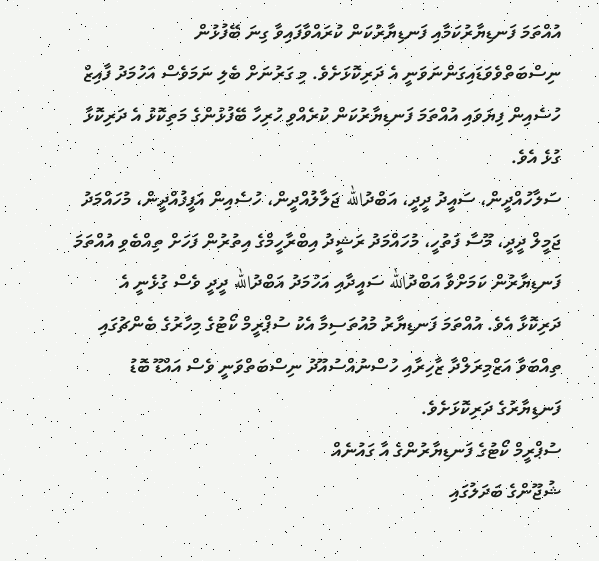އުއްތަމަ ފަނޑިޔާރުކަމާއި ފަނޑިޔާރުކަން ކުރައްވާފައިވާ ގިނަ ބޭފުޅުން ނިސްބަތްވެވަޑައިގަންނަވަނީ އެ ދަރިކޮޅަށެވެ. މި ގަރުނަށް ބެލި ނަމަވެސް އަހުމަދު ފާއިޒް ހުސެއިން ފިޔަވައި އުއްތަމަ ފަނޑިޔާރުކަން ކުރެއްވި ހުރިހާ ބޭފުޅުންގެ މަތިކޮޅު އެ ދަރިކޮޅާ ގުޅެ އެވެ.
ސަލާހުއްދީން، ސައީދު ދީދީ، އަބްދުالله ޖަލާލުއްދީން، ހުސެއިން އަފީފުއްދީން، މުހައްމަދު ޖަމީލް ދީދީ، މޫސާ ފަތުހީ، މުހައްމަދު ރަޝީދު އިބްރާހީމްގެ އިތުރުން ފަހަށް ތިއްބެވި އުއްތަމަ ފަނޑިޔާރުން ކަމަށްވާ އަބްދުالله ސައީދާއި އަހުމަދު އަބްދުالله ދީދީ ވެސް ގުޅެނީ އެ ދަރިކޮޅާ އެވެ. އުއްތަމަ ފަނޑިޔާރު މުއުތަސިމާ އެކު ސުޕްރީމް ކޯޓުގެ މިހާރުގެ ބެންޗުގައި ތިއްބަވާ އަޒްމިރަލްދާ ޒާހިރާއި ހުސްނުއްސުއޫދު ނިސްބަތްވަނީ ވެސް އައްޑޫ ބޮޑު ފަނޑިޔާރުގެ ދަރިކޮޅަށެވެ.
ސުޕްރީމް ކޯޓުގެ ފަނޑިޔާރުންގެ އާ ގައުނެއް
ޝުޖޫންގެ ބަދަލުގައި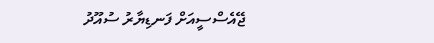ޖޭއެސްސީއަށް ފަނޑިޔާރު ސުއޫދު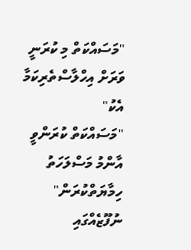"މަސައްކަތް މި ކުރަނީ ވަރަށް އިހްލާސްތެރިކަމާ އެކު"
"މަސައްކަތް ކުރަންވީ އާންމު މަސްލަހަތު ހިމާޔަތްކުރަން"
ނުފޫޒެއްގައި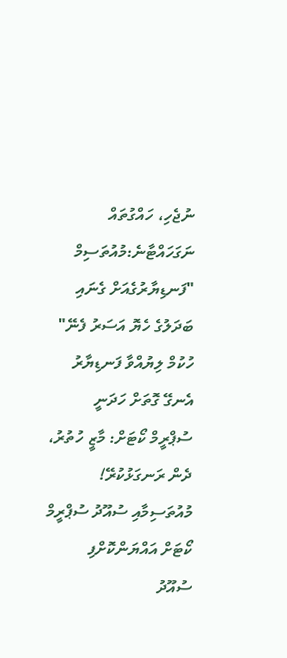ނުޖެހި، ހައްގުތައް ނަގަހައްޓާނެ:މުއުތަސިމް
"ފަނޑިޔާރުގެއަށް ގެނައި ބަދަލުގެ ހެޔޮ އަސަރު ފެނޭ"
ހުކުމް ލިޔުއްވާ ފަނޑިޔާރު އެނގޭ ގޮތަށް ހަދަނީ
ސުޕްރީމް ކޯޓަށް: މާޒީ ހުތުރު، ދެން ރަނގަޅުކުރޭ!
މުއުތަސިމާއި ސުއޫދު ސުޕްރީމް ކޯޓަށް އައްޔަންކޮށްފި
ސުއޫދު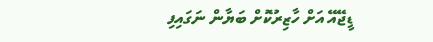ޑީޖޭއޭ އަށް ހާޒިރުކޮށް ބަޔާން ނަގައިފި